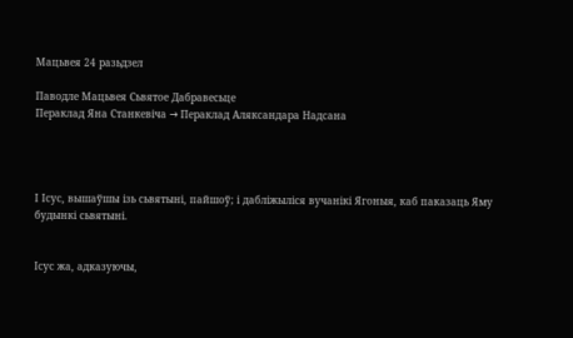Мацьвея 24 разьдзел

Паводле Мацьвея Сьвятое Дабравесьце
Пераклад Яна Станкевіча → Пераклад Аляксандара Надсана




І Ісус, вышаўшы ізь сьвятыні, пайшоў; і дабліжыліся вучанікі Ягоныя, каб паказаць Яму будынкі сьвятыні.


Ісус жа, адказуючы,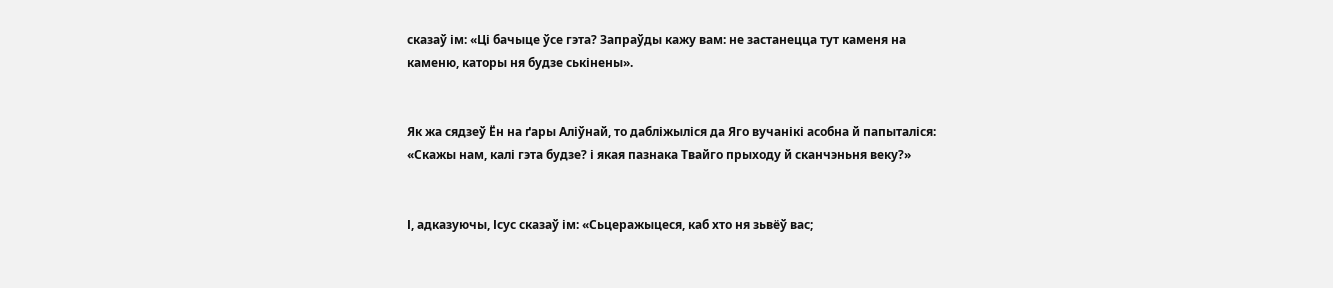сказаў ім: «Ці бачыце ўсе гэта? Запраўды кажу вам: не застанецца тут каменя на каменю, каторы ня будзе ськінены».


Як жа сядзеў Ён на ґары Аліўнай, то дабліжыліся да Яго вучанікі асобна й папыталіся: «Скажы нам, калі гэта будзе? і якая пазнака Твайго прыходу й сканчэньня веку?»


І, адказуючы, Ісус сказаў ім: «Сьцеражыцеся, каб хто ня зьвёў вас;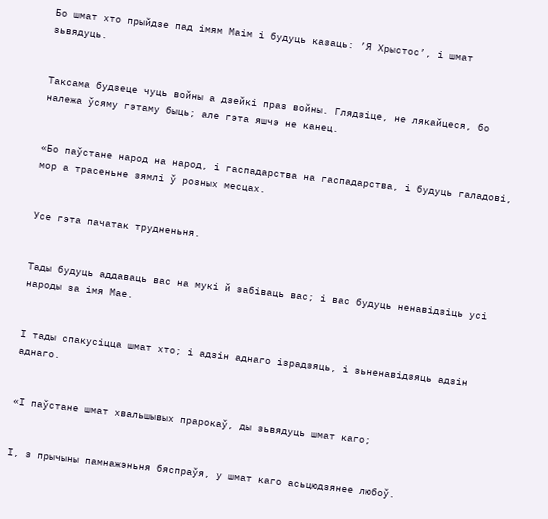Бо шмат хто прыйдзе пад імям Маім і будуць казаць: ’Я Хрыстос’, і шмат зьвядуць.


Таксама будзеце чуць войны а дзейкі праз войны. Глядзіце, не лякайцеся, бо належа ўсяму гэтаму быць; але гэта яшчэ не канец.


«Бо паўстане народ на народ, і гаспадарства на гаспадарства, і будуць галадові, мор а трасеньне зямлі ў розных месцах.


Усе гэта пачатак трудненьня.


Тады будуць аддаваць вас на мукі й забіваць вас; і вас будуць ненавідзіць усі народы за імя Мае.


І тады спакусіцца шмат хто; і адзін аднаго ізрадзяць, і зьненавідзяць адзін аднаго.


«І паўстане шмат хвальшывых прарокаў, ды зьвядуць шмат каго;


І, з прычыны памнажэньня бяспраўя, у шмат каго асьцюдзянее любоў.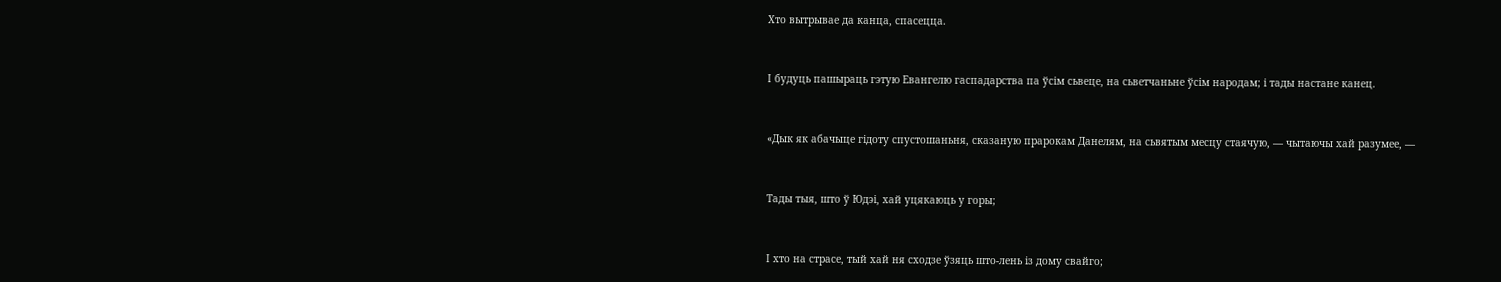Хто вытрывае да канца, спасецца.


І будуць пашыраць гэтую Евангелю гаспадарства па ўсім сьвеце, на сьветчаньне ўсім народам; і тады настане канец.


«Дык як абачыце гідоту спустошаньня, сказаную прарокам Данелям, на сьвятым месцу стаячую, — чытаючы хай разумее, —


Тады тыя, што ў Юдэі, хай уцякаюць у горы;


І хто на страсе, тый хай ня сходзе ўзяць што-лень із дому свайго;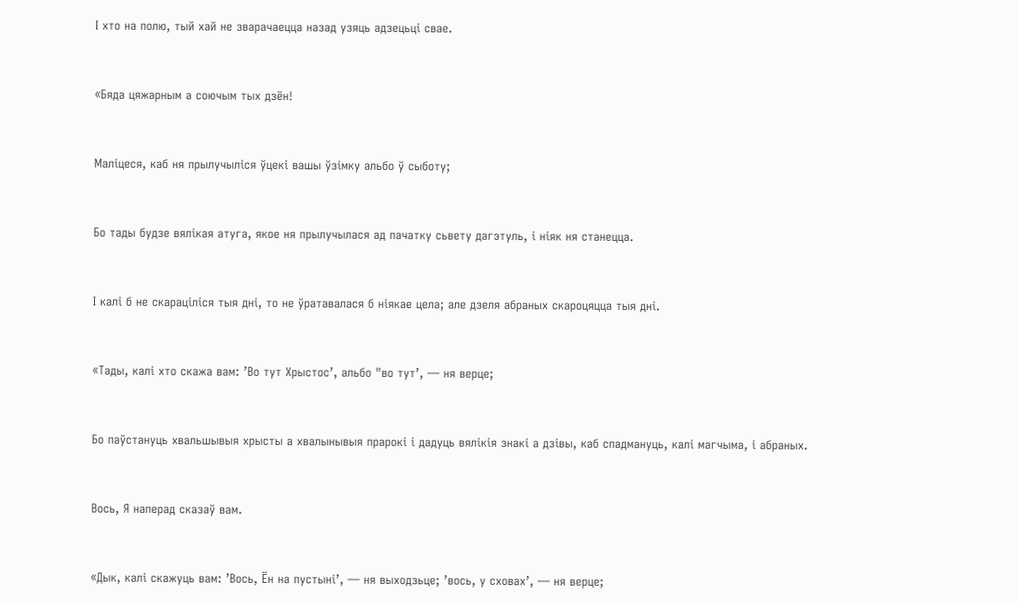І хто на полю, тый хай не зварачаецца назад узяць адзецьці свае.


«Бяда цяжарным а соючым тых дзён!


Маліцеся, каб ня прылучыліся ўцекі вашы ўзімку альбо ў сыботу;


Бо тады будзе вялікая атуга, якое ня прылучылася ад пачатку сьвету дагэтуль, і ніяк ня станецца.


І калі б не скараціліся тыя дні, то не ўратавалася б ніякае цела; але дзеля абраных скароцяцца тыя дні.


«Тады, калі хто скажа вам: ’Во тут Хрыстос’, альбо "во тут’, — ня верце;


Бо паўстануць хвальшывыя хрысты а хвалынывыя прарокі і дадуць вялікія знакі а дзівы, каб спадмануць, калі магчыма, і абраных.


Вось, Я наперад сказаў вам.


«Дык, калі скажуць вам: ’Вось, Ён на пустыні’, — ня выходзьце; ’вось, у сховах’, — ня верце;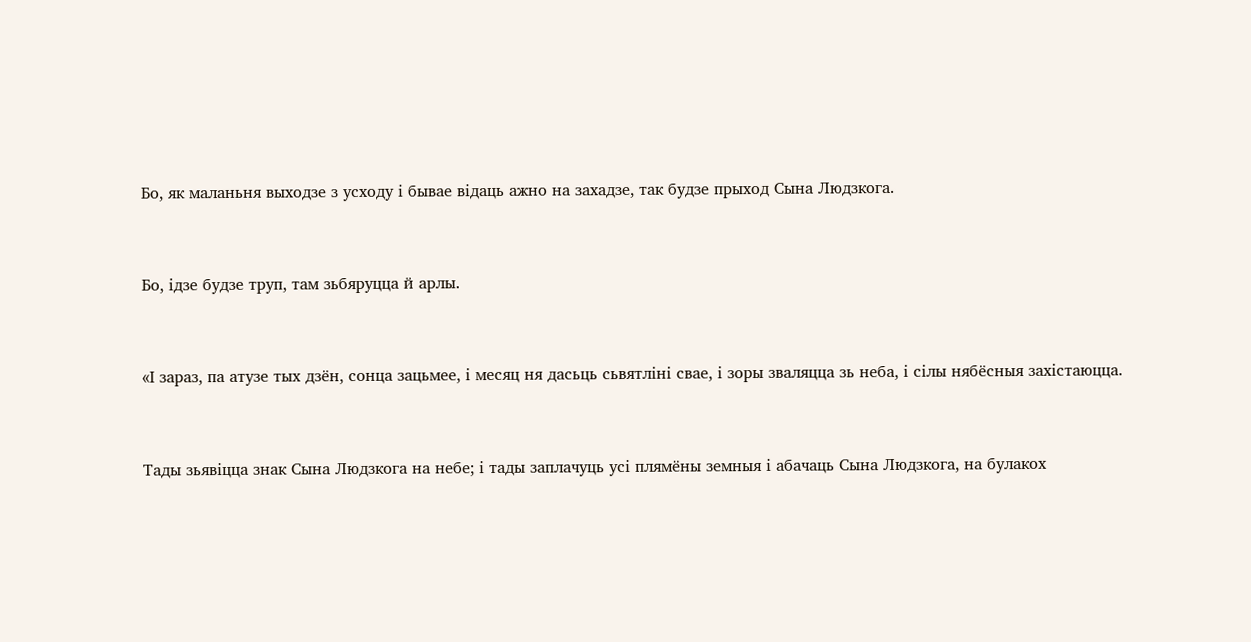Бо, як маланьня выходзе з усходу і бывае відаць ажно на захадзе, так будзе прыход Сына Людзкога.


Бо, ідзе будзе труп, там зьбяруцца й арлы.


«І зараз, па атузе тых дзён, сонца зацьмее, і месяц ня дасьць сьвятліні свае, і зоры зваляцца зь неба, і сілы нябёсныя захістаюцца.


Тады зьявіцца знак Сына Людзкога на небе; і тады заплачуць усі плямёны земныя і абачаць Сына Людзкога, на булакох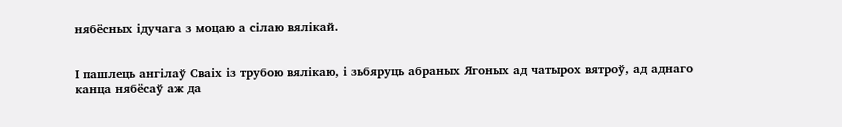нябёсных ідучага з моцаю а сілаю вялікай.


І пашлець ангілаў Сваіх із трубою вялікаю, і зьбяруць абраных Ягоных ад чатырох вятроў, ад аднаго канца нябёсаў аж да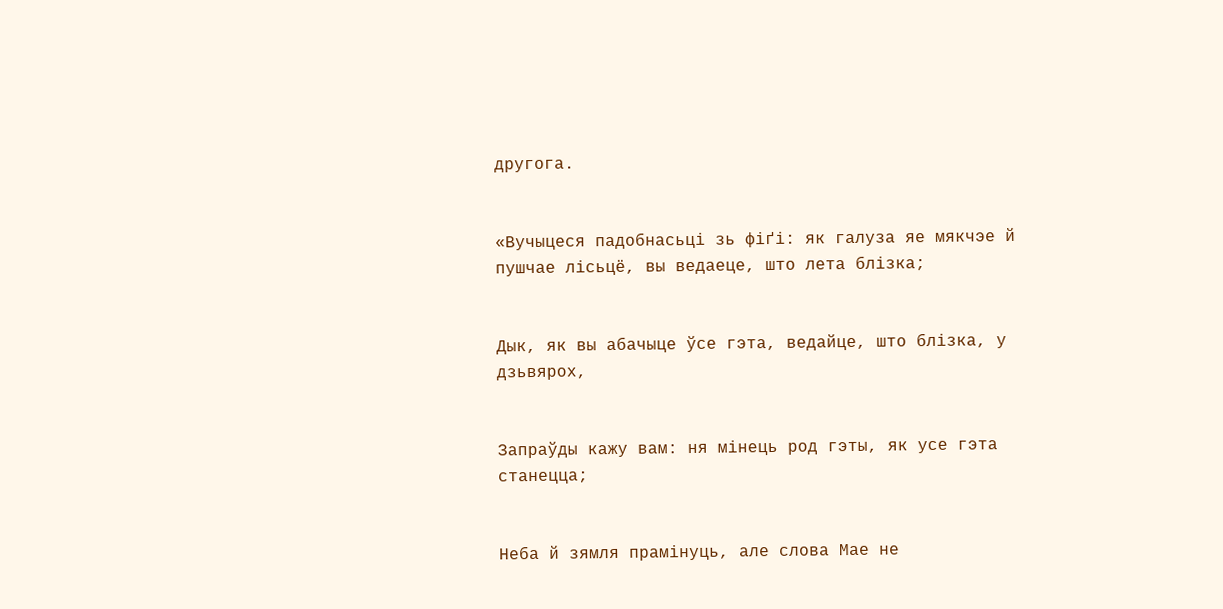другога.


«Вучыцеся падобнасьці зь фіґі: як галуза яе мякчэе й пушчае лісьцё, вы ведаеце, што лета блізка;


Дык, як вы абачыце ўсе гэта, ведайце, што блізка, у дзьвярох,


Запраўды кажу вам: ня мінець род гэты, як усе гэта станецца;


Неба й зямля прамінуць, але слова Мае не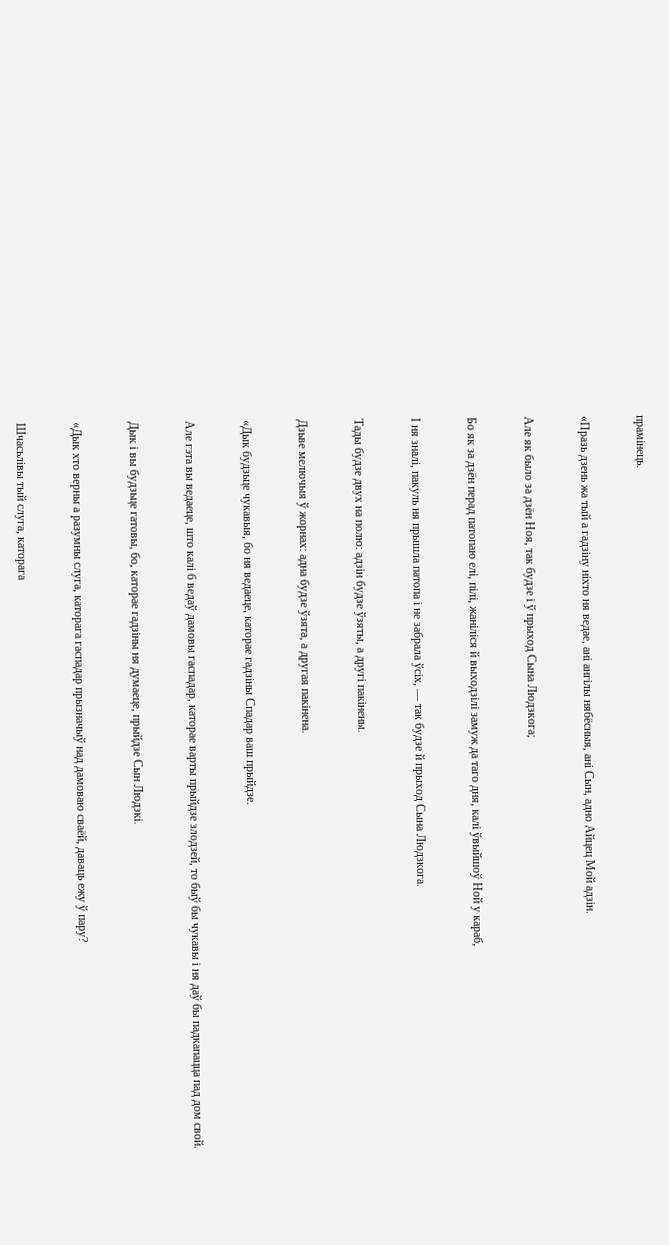прамінець.


«Празь дзень жа тый а гадзіну ніхто ня ведае, ані ангілы нябёсныя, ані Сын, адно Айцец Мой адзін.


Але як было за дзён Ноя, так будзе і ў прыход Сына Людзкога;


Бо як за дзён перад патопаю елі, пілі, жаніліся й выходзілі замуж да таго дня, калі ўвыйшоў Ной у караб,


І ня зналі, пакуль ня прышла патопа і не забрала ўсіх, — так будзе й прыход Сына Людзкога.


Тады будзе двух на полю: адзін будзе ўзяты, а другі пакінены.


Дзьве мелючыя ў жорнах: адна будзе ўзята, а другая пакінена.


«Дык будзьце чукавыя, бо ня ведаеце, каторае гадзіны Спадар ваш прыйдзе.


Але гэта вы ведаеце, што калі б ведаў дамовы гаспадар, каторае варты прыйдзе злодзей, то быў бы чукавы і ня даў бы падкапацца пад дом свой.


Дык і вы будзьце гатовы, бо, каторае гадзіны ня думаеце, прыйдзе Сын Людзкі.


«Дык хто верны а разумны слуга, каторага гаспадар прызначыў над дамоваю сваёй, даваць ежу ў пару?


Шчасьлівы тый слуга, каторага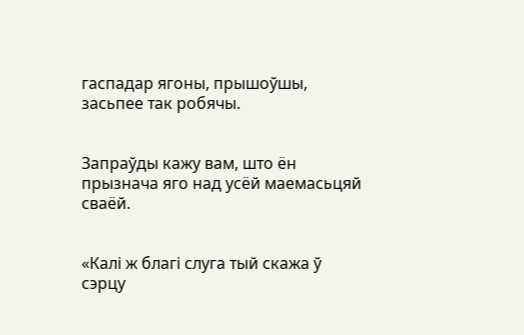гаспадар ягоны, прышоўшы, засьпее так робячы.


Запраўды кажу вам, што ён прызнача яго над усёй маемасьцяй сваёй.


«Калі ж благі слуга тый скажа ў сэрцу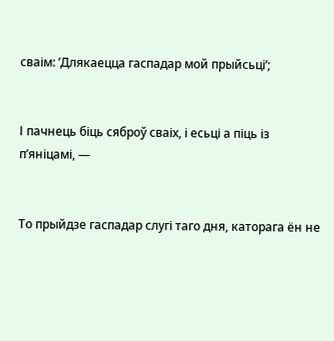сваім: ’Длякаецца гаспадар мой прыйсьці’;


І пачнець біць сяброў сваіх, і есьці а піць із п’яніцамі, —


То прыйдзе гаспадар слугі таго дня, каторага ён не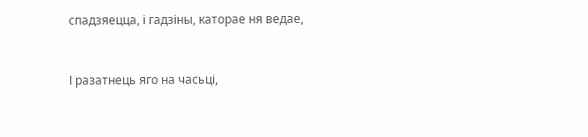спадзяецца, і гадзіны, каторае ня ведае,


І разатнець яго на часьці,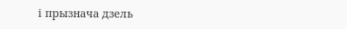і прызнача дзель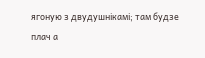ягоную з двудушнікамі; там будзе плач а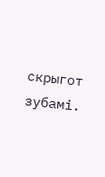скрыгот зубамі.